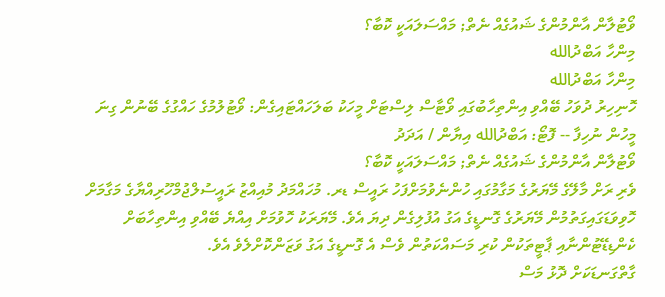ވޯޓުލާން އާންމުންގެ ޝައުގެއް ނެތް; މައްސަލައަކީ ކޮބާ؟
މިންހާ އަބްދުالله
މިންހާ އަބްދުالله
ހޮނިހިރު ދުވަހު ބޭއްވި އިންތިހާބުގައި ވޯޓާސް ލިސްޓަށް މީހަކު ބަލަހައްޓައިގެން: ވޯޓުލުމުގެ ހައްގުގެ ބޭނުން ގިނަ މީހުން ނުހިފާ -- ފޮޓޯ: އަބްދުالله އިޔާން / އަދަދު
ވޯޓުލާން އާންމުންގެ ޝައުގެއް ނެތް; މައްސަލައަކީ ކޮބާ؟
ވެރި ރަށް މާލޭގެ މޭޔަރުގެ މަގާމުގައި ހުންނެވުމަށްފަހު ރައީސް ޑރ. މުހައްމަދު މުއިއްޒު ރައީސުލްޖުމްހޫރިއްޔާގެ މަގާމަށް ހޮވިވަޑަގައިގަތުމުން މޭޔަރުގެ ގޮނޑީގެ އަގު އުފުލިގެން ދިޔަ އެވެ. މޭޔަރަކު ހޮވުމަށް އިއްޔެ ބޭއްވި އިންތިހާބަށް ކެންޑިޑޭޓުންނާއި ޕާޓީތަކުން ކުރި މަސައްކަތުން ވެސް އެ ގޮނޑީގެ އަގު ވަޒަންކޮށްލެވެ އެވެ.
ގާތްގަނޑަކަށް ދޮޅު މަސް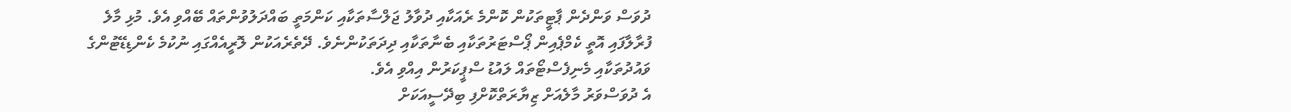ދުވަސް ވަންދެން ޕާޓީތަކުން ކޮންމެ ރެއަކާއި ދުވާލު ޖަލްސާތަކާއި ކަންމަތީ ބައްދަލުވުންތައް ބޭއްވި އެވެ. މުޅި މާލެ ފުރާލާފައި އޮތީ ކެމްޕެއިން ޕޯސްޓަރުތަކާއި ބެނާތަކާއި ދިދަތަކުންނެވެ. ދޭތެރެއަކުން ލޮރީއެއްގައި ނުކުމެ ކެންޑިޑޭޓުންގެ ވައުދުތަކާއި މެނިފެސްޓޯތައް ލައުޑު ސްޕީކަރުން އިއްވި އެވެ.
އެ ދުވަސްވަރު މާލެއަށް ޒިޔާރަތްކޮށްފި ބިދޭސީއަކަށް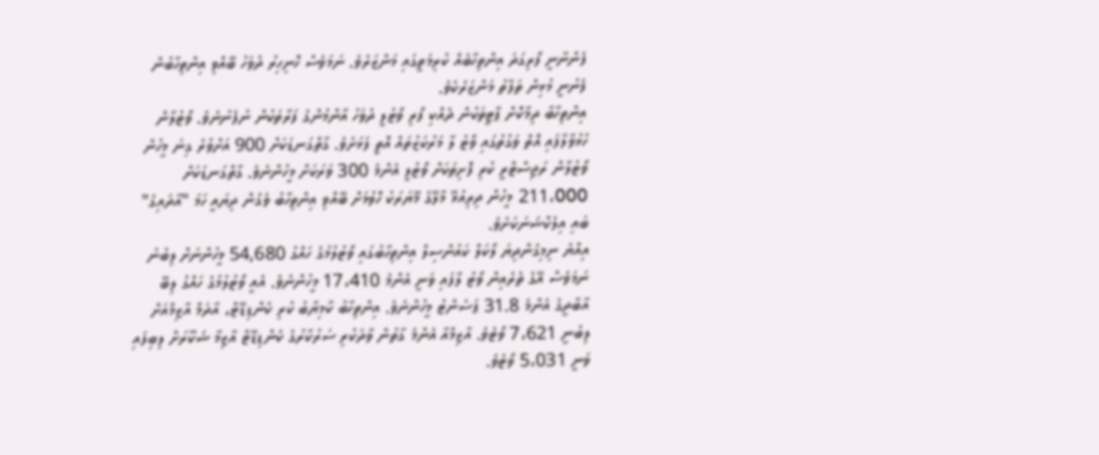ފެންނާނީ ފޯރިގަދަ އިންތިހާބެއް ކުރިމަތީގައި މަންޒަރެވެ. ނަމަވެސް ހޮނިހިރު ދުވަހު ބޭއްވި އިންތިހާބުން ފެނުނީ މުޅިން ތަފާތު މަންޒަރެކެވެ.
އިންތިހާބާ ދިމާކޮށް ޕާޓީތަކުން ދެއްކި ފޯރި ވޯޓުލީ ދުވަހު އާންމުންގެ ފަރާތަކުން ނުފެނުނެވެ. ވޯޓުލާން ހުޅުވާލާފައި އޮތް ވަގުތުގައި ވޯޓު ލާ މަރުކަޒުތައް އޮތީ ފަޅަށެވެ. ގާތްގަނޑަކަށް 900 އަށްވުރެ ގިނަ މީހުން ވޯޓުލާން ރަޖިސްޓްރީ ކުރި ފޮށިތަކަށް ވޯޓުލީ އެންމެ 300 ވަރަކަށް މީހުންނެވެ. ގާތްގަނޑަކަށް 211،000 މީހުން ދިރިއުޅޭ މާލޭގެ މޭޔަރަކު ހޮވުމަށް ބޭއްވި އިންތިހާބު ވެގެން ދިޔައީ ހަމަ "އާދައިގެ" ބައި އިލެކްޝަނަކަށެވެ.
އިއްޔެ ނިމިގެންދިޔަ ލޯކަލް ކައުންސިލް އިންތިހާބުގައި ވޯޓުލުމުގެ ހައްގު 54,680 މީހުންނަށް ލިބުނު ނަމަވެސް އޭގެ ތެރެއިން ވޯޓު ލާފައި ވަނީ އެންމެ 17،410 މީހުންނެވެ. އެއީ ވޯޓުލުމުގެ ހައްގު ލިބޭ އާބާދީގެ އެންމެ 31.8 ޕަސެންޓު މީހުންނެވެ. އިންތިހާބު ކާމިޔާބު ކުރި ކެންޑިޑޭޓް، އާދަމް އާޒިމްއަށް ލިބުނީ 7،621 ވޯޓެވެ. އާޒިމްއާ އެންމެ ގާތުން ވާދަކުރި ސަރުކާރުގެ ކެންޑިޑޭޓް އާޒިމާ ޝަކޫރަށް ލިބިފައި ވަނީ 5،031 ވޯޓެވެ.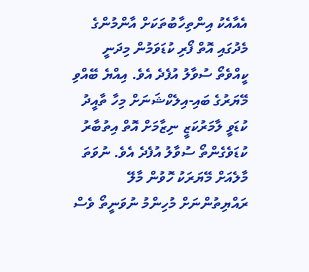އެއާއެކު އިންތިހާބުތަކަށް އާންމުންގެ މެދުގައި އޮތް ފޯރި ކުޑަވަމުން މިދަނީ ކީއްވެތޯ ސުވާލު އުފެދެ އެވެ. އިއްޔެ ބޭއްވި މޭޔަރުގެ ބައި-އިލެކްޝަނަށް މިހާ ތާއީދު ކުޑަވީ ލާމަރުކަޒީ ނިޒާމަށް އޮތް އިތުބާރު ކުޑަވެގެންތޯ ސުވާލު އުފެދެ އެވެ. ނުވަތަ މާލެއަށް މޭޔަރަކު ހޮވުން މާލޭ ރައްޔިތުންނަށް މުހިންމު ނުވަނީތޯ ވެސް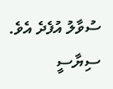ސުވާލު އުފެދެ އެވެ. ސިޔާސީ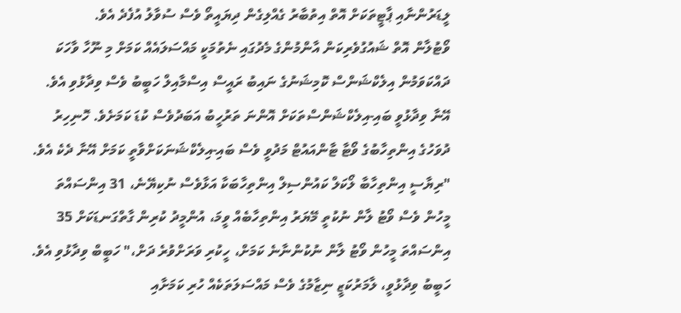ލީޑަރުންނާއި ޕާޓީތަކަށް އޮތް އިތުބާރު ގެއްލިގެން ދިޔައީތޯ ވެސް ސުވާލު އުފެދެ އެވެ.
ވޯޓުލާން އޮތް ޝައުގުވެރިކަން އާންމުންގެ މެދުގައި ނެތުމަކީ މައްސަލައެއް ކަމަށް މި ނޫހާ ވާހަކަ ދައްކަވަމުން އިލެކްޝަންސް ކޮމިޝަނުގެ ނައިބު ރައީސް އިސްމާއިލް ހަބީބު ވެސް ވިދާޅުވި އެވެ. އޭނާ ވިދާޅުވީ ބައި-އިލެކްޝަންސްތަކަށް އޮންނަ ތަރުހީބު އަބަދުވެސް ކުޑަ ކަމަށެވެ. ހޮނިހިރު ދުވަހުގެ އިންތިހާބުގެ ވޯޓާ ޓާންއައުޓް މަދުވީ ވެސް ބައި-އިލެކްޝަނަކަށްވާތީ ކަމަށް އޭނާ ދެކެ އެވެ.
"ރިޔާސީ އިންތިހާބާ ލޯކަލް ކައުންސިލް އިންތިހާބަކާ އަޅާވެސް ނުކިޔޭނެ، 31 އިންސައްތަ މީހުން ވެސް ވޯޓު ލާން ނުކުތީ މޭޔަރު އިންތިހާބެއް ވީމަ، އުންމީދު ކުރިން ގާތްގަނޑަކަށް 35 އިންސައްތަ މީހުން ވޯޓު ލާން ނުކުންނާނެ ކަމަށް، ހީކުރި ވަރަށްވުރެ ދަށް،" ހަބީބް ވިދާޅުވި އެވެ.
ހަބީބު ވިދާޅުވީ، ލާމަރުކަޒީ ނިޒާމުގެ ވެސް މައްސަލަތަކެއް ހުރި ކަމަށާއި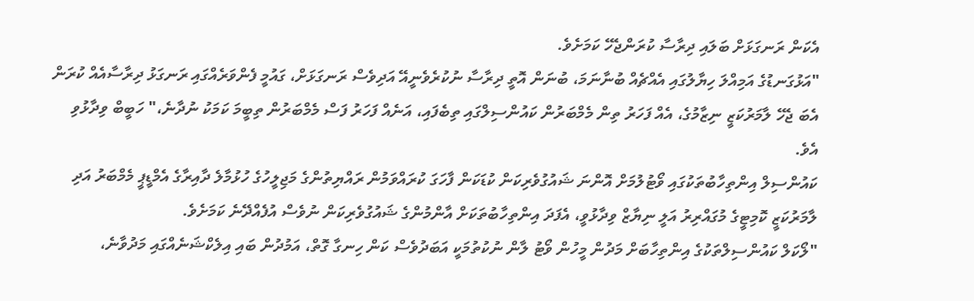އެކަން ރަނގަޅަށް ބަލައި ދިރާސާ ކުރަންޖެހޭ ކަމަށެވެ.
"އަޅުގަނޑުގެ އަމިއްލަ ހިޔާލުގައި އެއްޗެއް ބުނާނަމަ، ބުނަން އޮތީ ދިރާސާ ނުކުރެވެނީއޭ އަދިވެސް ރަނގަޅަށް، ގައުމީ ފެންވަރެއްގައި ރަނގަޅު ދިރާސާއެއް ކުރަން އެބަ ޖެހޭ ލާމަރުކަޒީ ނިޒާމުގެ، އެއް ފަހަރު ތިން މެމްބަރުން ކައުންސިލްގައި ތިބެފައި، އަނެއް ފަހަރު ފަސް މެމްބަރުން ތިބީމަ ކަމަކު ނުދާނެ،" ހަބީބް ވިދާޅުވި އެވެ.
ކައުންސިލް އިންތިހާބުތަކުގައި ވޯޓުލުމަށް އޮންނަ ޝައުގުވެރިކަން ކުޑަކަން ފާހަގަ ކުރައްވަމުން ރައްޔިތުންގެ މަޖިލީހުގެ ހުޅުމާލެ ދާއިރާގެ އެމްޑީޕީ މެމްބަރު އަދި ލާމަރުކަޒީ ކޮމިޓީގެ މުގައްރިރު އަލީ ނިޔާޒް ވިދާޅުވީ، އެފަދަ އިންތިހާބުތަކަށް އާންމުންގެ ޝައުގުވެރިކަން ނުވެސް އުފެއްދޭނެ ކަމަށެވެ.
"ލޯކަލް ކައުންސިލްތަކުގެ އިންތިހާބަށް މަދުން މީހުން ވޯޓު ލާން ނުކުތުމަކީ އަބަދުވެސް ކަން ހިނގާ ގޮތް، އަމުދުން ބައި އިލެކްޝަނެއްގައި މަދުވާނެ،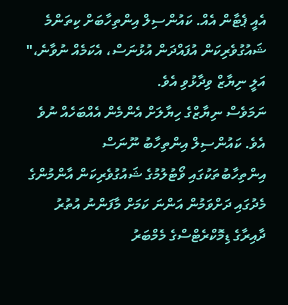އެއީ ޕެޓާން އެއް. ކައުންސިލް އިންތިހާބަށް ކިތަންމެ ޝައުގުވެރިކަން އުފައްދަން އުޅުނަސް، އެކަމެއް ނުވާނެ،" އަލީ ނިޔާޒް ވިދާޅުވި އެވެ.
ނަމަވެސް ނިޔާޒްގެ ހިޔާލަށް އެންމެން އެއްބަހެއް ނުވެ އެވެ. ކައުންސިލް އިންތިހާބު ނޫނަސް އިންތިހާބުތަކުގައި ވޯޓުލުމުގެ ޝައުގުވެރިކަން އާންމުންގެ މެދުގައި ދަށްވަމުން އަންނަ ކަމަށް މާފަންނު އުތުރު ދާއިރާގެ ޑިމޮކްރެޓްސްގެ މެމްބަރު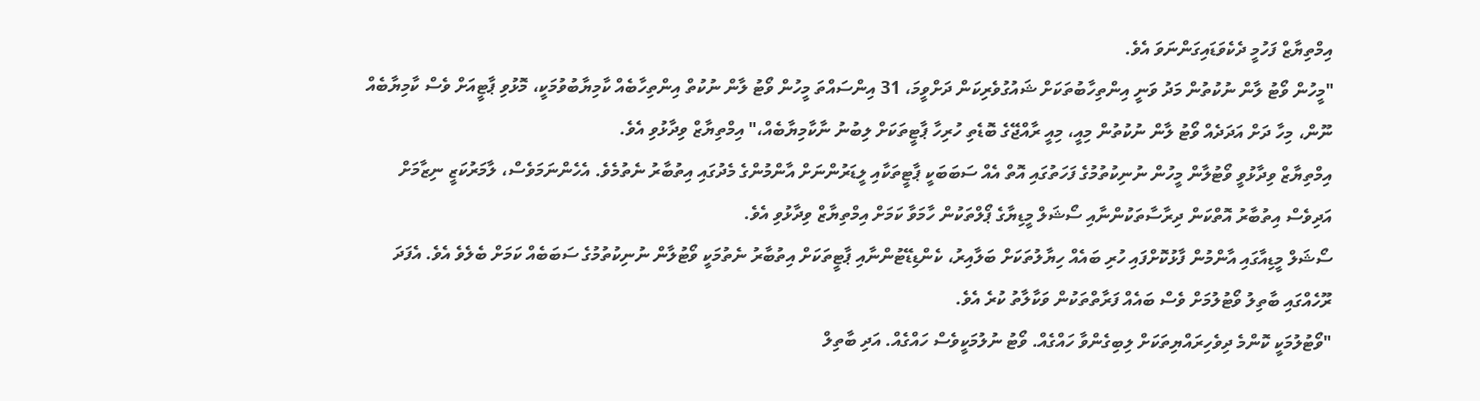އިމްތިޔާޒް ފަހުމީ ދެކެވަޑައިގަންނަވަ އެވެ.
"މީހުން ވޯޓު ލާން ނުކުތުން މަދު ވަނީ އިންތިހާބުތަކަށް ޝައުގުވެރިކަން ދަށްވީމަ، 31 އިންސައްތަ މީހުން ވޯޓު ލާން ނުކުތް އިންތިހާބެއް ކާމިޔާބުވުމަކީ، މޮޅުވި ޕާޓީއަށް ވެސް ކާމިޔާބެއް ނޫން، މިހާ ދަށް އަދަދެއް ވޯޓު ލާން ނުކުތުން މިއީ، މިއީ ރާއްޖޭގެ ބޮޑެތި ހުރިހާ ޕާޓީތަކަށް ލިބުނު ނާކާމިޔާބެއް،" އިމްތިޔާޒް ވިދާޅުވި އެވެ.
އިމްތިޔާޒް ވިދާޅުވީ ވޯޓުލާން މީހުން ނުނިކުތުމުގެ ފަހަތުގައި އޮތް އެއް ސަބަބަކީ ޕާޓީތަކާއި ލީޑަރުންނަށް އާންމުންގެ މެދުގައި އިތުބާރު ނެތުމެވެ. އެހެންނަމަވެސް، ލާމަރުކަޒީ ނިޒާމަށް އަދިވެސް އިތުބާރު އޮތްކަން ދިރާސާތަކުންނާއި ސޯޝަލް މީޑިޔާގެ ޕޯލްތަކުން ހާމަވާ ކަމަށް އިމްތިޔާޒް ވިދާޅުވި އެވެ.
ސޯޝަލް މީޑިއާގައި އާންމުން ފާޅުކޮށްފައި ހުރި ބައެއް ހިޔާލުތަކަށް ބަލާއިރު، ކެންޑިޑޭޓުންނާއި ޕާޓީތަކަށް އިތުބާރު ނެތުމަކީ ވޯޓުލާން ނުނިކުތުމުގެ ސަބަބެއް ކަމަށް ބެލެވެ އެވެ. އެފަދަ ރޫހެއްގައި ބާތިލު ވޯޓުލުމަށް ވެސް ބައެއް ފަރާތްތަކުން ވަކާލާތު ކުރެ އެވެ.
"ވޯޓުލުމަކީ ކޮންމެ ދިވެހިރައްޔިތަކަށް ލިބިގެންވާ ހައްގެއް. ވޯޓު ނުލުމަކީވެސް ހައްގެއް. އަދި ބާތިލް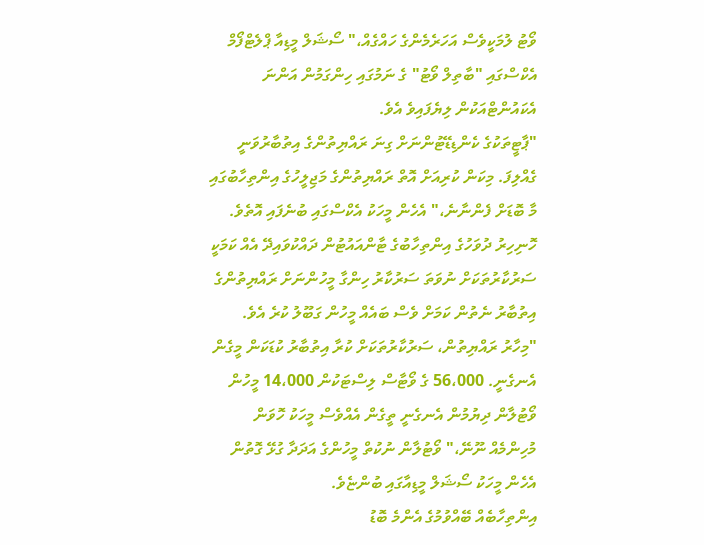ވޯޓު ލުމަކީވެސް އަހަރެމެންގެ ހައްގެއް،" ސޯޝަލް މީޑިއާ ޕްލެޓްފޯމް އެކްސްގައި "ބާތިލް ވޯޓު" ގެ ނަމުގައި ހިންގަމުން އަންނަ އެކައުންޓްއަކުން ލިޔެފައިވެ އެވެ.
"ޕާޓީތަކުގެ ކެންޑިޑޭޓުންނަށް ގިނަ ރައްޔިތުންގެ އިތުބާރުވަނީ ގެއްލިފަ. މިކަން ކުރިއަށް އޮތް ރައްޔިތުންގެ މަޖިލީހުގެ އިންތިހާބުގައި މާ ބޮޑަށް ފެންނާނެ،" އެހެން މީހަކު އެކްސްގައި ބުނެފައި އޮތެވެ.
ހޮނިހިރު ދުވަހުގެ އިންތިހާބުގެ ޓާންއައުޓުން ދައްކުވައިދޭ އެއް ކަމަކީ ސަރުކާރުތަކަށް ނުވަތަ ސަރުކާރު ހިންގާ މީހުންނަށް ރައްޔިތުންގެ އިތުބާރު ނެތުން ކަމަށް ވެސް ބައެއް މީހުން ގަބޫލު ކުރެ އެވެ.
"މިހާރު ރައްޔިތުން، ސަރުކާރުތަކަށް ކުރާ އިތުބާރު ކުޑަކަން މީގެން އެނގެނީ. 56،000 ގެ ވޯޓާސް ލިސްޓަކުން 14،000 މީހުން ވޯޓުލާން ދިޔުމުން އެނގެނީ ތީގެން އެއްވެސް މީހަކު ހޮވަން މުހިންމެއް ނޫނޭ،" ވޯޓުލާން ނުކުތް މީހުންގެ އަދަދާ ގުޅޭ ގޮތުން އެހެން މީހަކު ސޯޝަލް މީޑިއާގައި ބުންޏެވެ.
އިންތިހާބެއް ބޭއްވުމުގެ އެންމެ ބޮޑު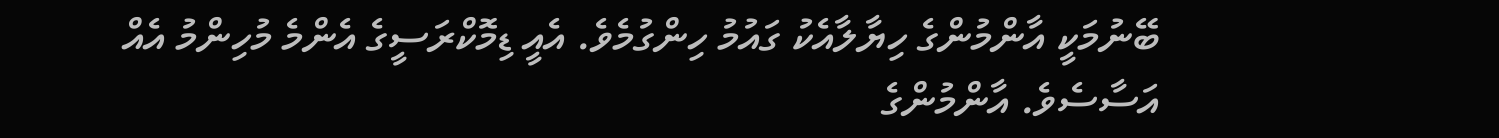ބޭނުމަކީ އާންމުންގެ ހިޔާލާއެކު ގައުމު ހިންގުމެވެ. އެއީ ޑިމޮކްރަސީގެ އެންމެ މުހިންމު އެއް އަސާސެވެ. އާންމުންގެ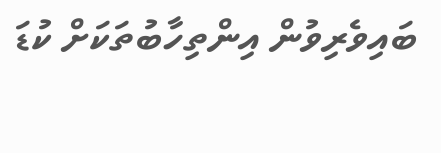ބައިވެރިވުން އިންތިހާބުތަކަށް ކުޑަ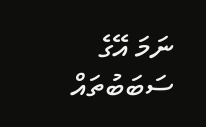ނަމަ އޭގެ ސަބަބުތައް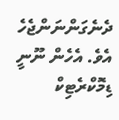ދެނެގަންނަންޖެހެ އެވެ. އެހެން ނޫނީ ޑިމޮކްރެޓިކް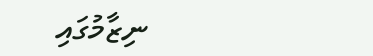ނިޒާމުގައި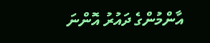އާންމުންގެ ދައުރު އޮންނަ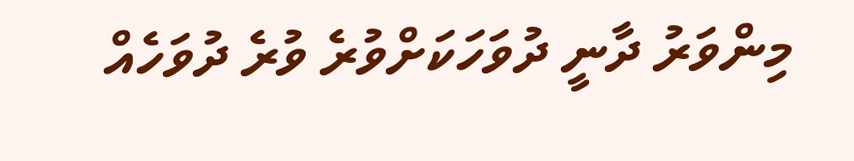މިންވަރު ދާނީ ދުވަހަކަށްވުރެ ވުރެ ދުވަހެއް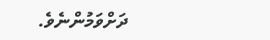ދަށްވަމުންނެވެ.